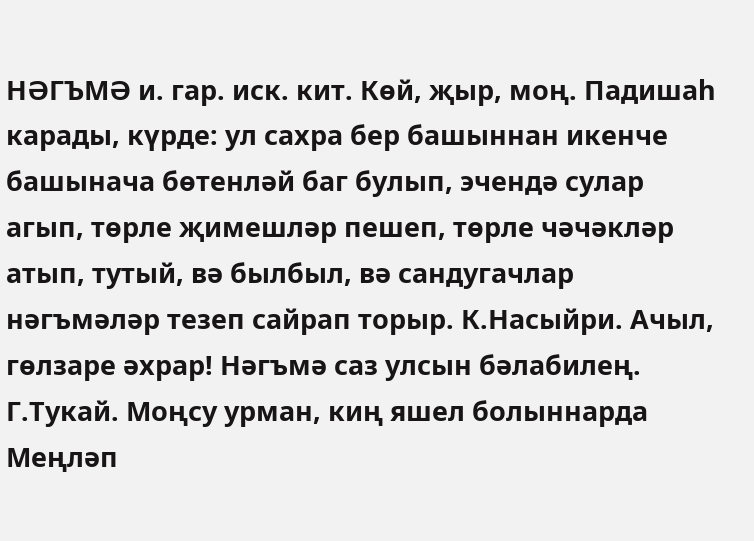НӘГЪМӘ и. гар. иск. кит. Көй, җыр, моң. Падишаһ карады, күрде: ул сахра бер башыннан икенче башынача бөтенләй баг булып, эчендә сулар агып, төрле җимешләр пешеп, төрле чәчәкләр атып, тутый, вә былбыл, вә сандугачлар нәгъмәләр тезеп сайрап торыр. К.Насыйри. Ачыл, гөлзаре әхрар! Нәгъмә саз улсын бәлабилең. Г.Тукай. Моңсу урман, киң яшел болыннарда Меңләп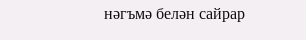нәгъмә белән сайрар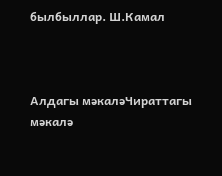былбыллар. Ш.Камал



Алдагы мәкаләЧираттагы мәкалә